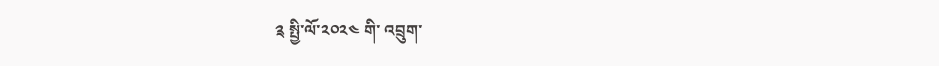༉ སྤྱི་ལོ་༢༠༢༤ གི་ འབྲུག་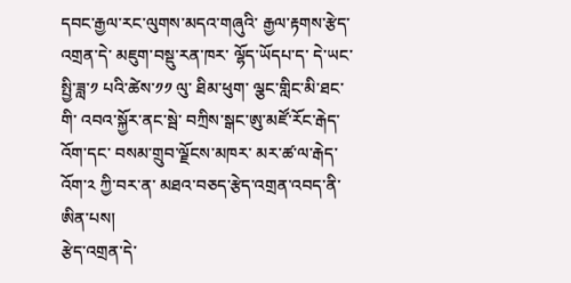དབང་རྒྱལ་རང་ལུགས་མདའ་གཞུའི་ རྒྱལ་རྟགས་རྩེད་འགྲན་དེ་ མཇུག་བསྡུ་རན་ཁར་ ལྷོད་ཡོདཔ་ད་ དེ་ཡང་ སྤྱི་ཟླ་༡ པའི་ཚེས་༡༡ ལུ་ ཐིམ་ཕུག་ ལྕང་གླིང་མི་ཐང་གི་ འབའ་སྐྱོར་ནང་སྦེ་ བཀྲིས་སྒང་ཨུ་མཛོ་རོང་རྒེད་འོག་དང་ བསམ་གྲུབ་ལྗོངས་མཁར་ མར་ཚ་ལ་རྒེད་འོག་༢ ཀྱི་བར་ན་ མཐའ་བཅད་རྩེད་འགྲན་འབད་ནི་ཨིན་པས།
རྩེད་འགྲན་དེ་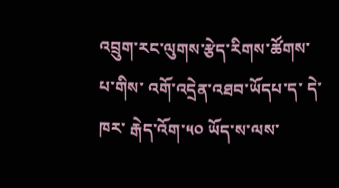འབྲུག་རང་ལུགས་རྩེད་རིགས་ཚོགས་པ་གིས་ འགོ་འདྲེན་འཐབ་ཡོདཔ་ད་ དེ་ཁར་ རྒེད་འོག་༥༠ ཡོད་ས་ལས་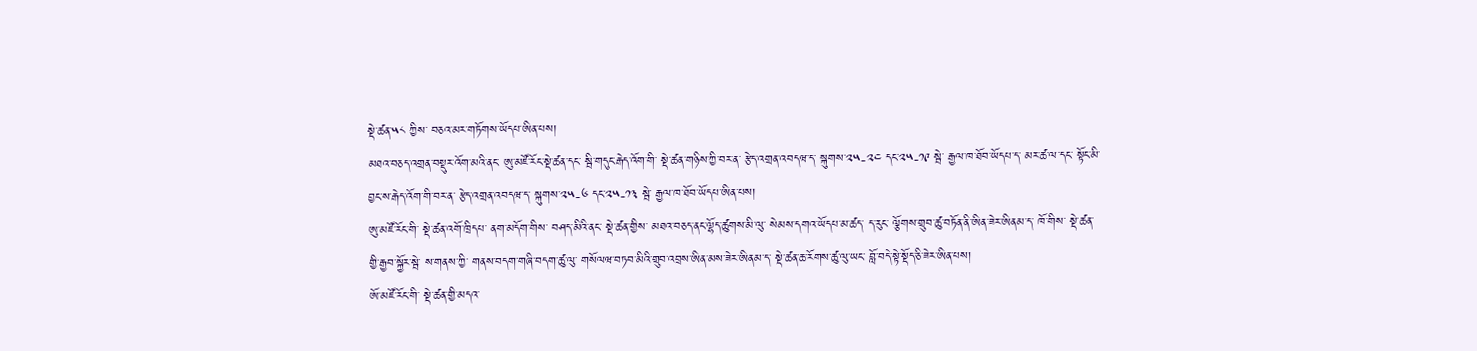སྡེ་ཚན་༥༨ ཀྱིས་ བཅའ་མར་གཏོགས་ཡོདཔ་ཨིན་པས།
མཐའ་བཅད་འགྲན་བསྡུར་འོག་མའི་ནང་ ཨུ་མཛོ་རོང་སྡེ་ཚན་དང་ སྦི་གདུང་རྒེད་འོག་གི་ སྡེ་ཚན་གཉིས་ཀྱི་བར་ན་ རྩེད་འགྲན་འབདཝ་ད་ སྐུགས་༢༥-༢༤ དང་༢༥-༡༩ སྦེ་ རྒྱལ་ཁ་ཐོབ་ཡོདཔ་ད་ མར་ཚ་ལ་དང་ སྟོང་མི་བྱང་ས་རྒེད་འོག་གི་བར་ན་ རྩེད་འགྲན་འབདཝ་ད་ སྐུགས་༢༥-༦ དང་༢༥-༡༣ སྦེ་ རྒྱལ་ཁ་ཐོབ་ཡོདཔ་ཨིན་པས།
ཨུ་མཛོ་རོང་གི་ སྡེ་ཚན་འགོ་ཁྲིདཔ་ ནག་མདོག་གིས་ བཤད་མིའི་ནང་ སྡེ་ཚན་གྱིས་ མཐའ་བཅད་ནང་ལྷོད་ཚུགས་མི་ལུ་ སེམས་དགའ་ཡོདཔ་མ་ཚད་ ད་རུང་ ལྕོགས་གྲུབ་ཚུ་བཏོན་ནི་ཨིན་ཟེར་ཨིནམ་ད་ ཁོ་གིས་ སྡེ་ཚན་གྱི་རྒྱབ་སྐྱོར་སྦེ་ ས་གནས་ཀྱི་ གནས་བདག་གཞི་བདག་ཚུ་ལུ་ གསོལཝ་བཏབ་མིའི་གྲུབ་འབྲས་ཨིན་མས་ཟེར་ཨིནམ་ད་ སྡེ་ཚན་ཆ་རོགས་ཚུ་ལུ་ཡང་ བློ་བདེ་སྟེ་སྡོད་ཅི་ཟེར་ཨིན་པས།
ཨོ་མཛོ་རོང་གི་ སྡེ་ཚན་གྱི་མདའ་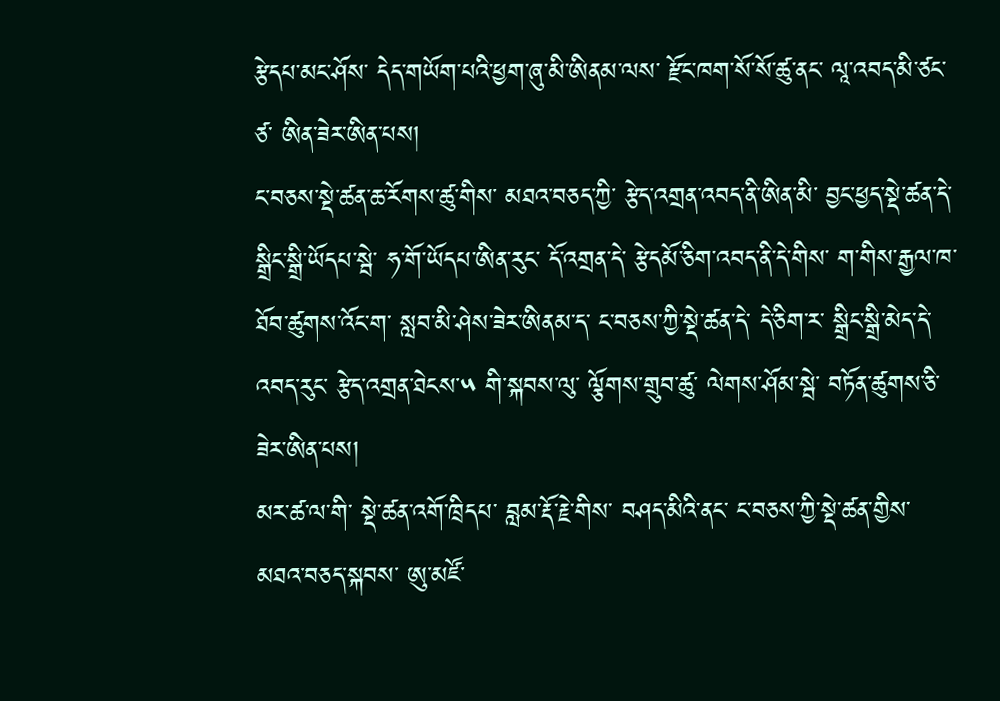རྩེདཔ་མང་ཤོས་ དེད་གཡོག་པའི་ཕྱག་ཞུ་མི་ཨིནམ་ལས་ རྫོང་ཁག་སོ་སོ་ཚུ་ནང་ ལཱ་འབད་མི་ཙང་ཙ་ ཨིན་ཟེར་ཨིན་པས།
ང་བཅས་སྡེ་ཚན་ཆ་རོགས་ཚུ་གིས་ མཐའ་བཅད་ཀྱི་ རྩེད་འགྲན་འབད་ནི་ཨིན་མི་ བྱང་ཕྱད་སྡེ་ཚན་དེ་ སྒྲིང་སྒྲི་ཡོདཔ་སྦེ་ ཧ་གོ་ཡོདཔ་ཨིན་རུང་ དོ་འགྲན་དེ་ རྩེདམོ་ཅིག་འབད་ནི་དེ་གིས་ ག་གིས་རྒྱལ་ཁ་ཐོབ་ཚུགས་འོང་ག་ སླབ་མི་ཤེས་ཟེར་ཨིནམ་ད་ ང་བཅས་ཀྱི་སྡེ་ཚན་དེ་ དེ་ཅིག་ར་ སྒྲིང་སྒྲི་མེད་དེ་འབད་རུང་ རྩེད་འགྲན་ཐེངས་༥ གི་སྐབས་ལུ་ ལྕོགས་གྲུབ་ཚུ་ ལེགས་ཤོམ་སྦེ་ བཏོན་ཚུགས་ཅི་ཟེར་ཨིན་པས།
མར་ཚ་ལ་གི་ སྡེ་ཚན་འགོ་ཁྲིདཔ་ བླམ་རྡོ་རྗེ་གིས་ བཤད་མིའི་ནང་ ང་བཅས་ཀྱི་སྡེ་ཚན་གྱིས་ མཐའ་བཅད་སྐབས་ ཨུ་མཛོ་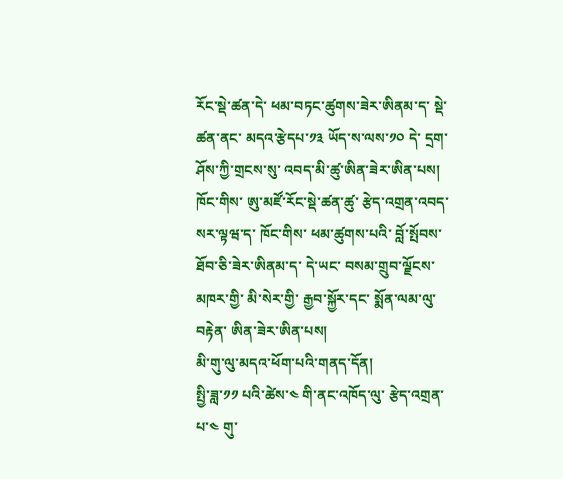རོང་སྡེ་ཚན་དེ་ ཕམ་བཏང་ཚུགས་ཟེར་ཨིནམ་ད་ སྡེ་ཚན་ནང་ མདའ་རྩེདཔ་༡༣ ཡོད་ས་ལས་༡༠ དེ་ དྲག་ཤོས་ཀྱི་གྲངས་སུ་ འབད་མི་ཚུ་ཨིན་ཟེར་ཨིན་པས།
ཁོང་གིས་ ཨུ་མཛོ་རོང་སྡེ་ཚན་ཚུ་ རྩེད་འགྲན་འབད་སར་ལྟཝ་ད་ ཁོང་གིས་ ཕམ་ཚུགས་པའི་ བློ་སྤོབས་ཐོབ་ཅི་ཟེར་ཨིནམ་ད་ དེ་ཡང་ བསམ་གྲུབ་ལྗོངས་མཁར་གྱི་ མི་སེར་གྱི་ རྒྱབ་སྐྱོར་དང་ སྨོན་ལམ་ལུ་བརྟེན་ ཨིན་ཟེར་ཨིན་པས།
མི་གུ་ལུ་མདའ་ཕོག་པའི་གནད་དོན།
སྤྱི་ཟླ་༡༡ པའི་ཚེས་༤ གི་ནང་འཁོད་ལུ་ རྩེད་འགྲན་པ་༤ གུ་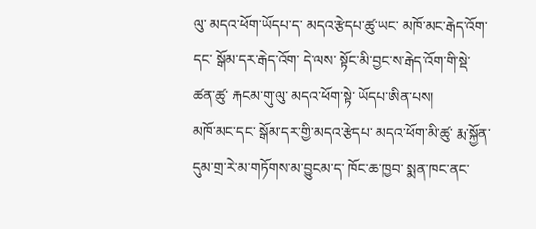ལུ་ མདའ་ཕོག་ཡོདཔ་ད་ མདའ་རྩེདཔ་ཚུ་ཡང་ མཁོ་མང་རྒེད་འོག་དང་ སྒོམ་དར་རྒེད་འོག་ དེ་ལས་ སྟོང་མི་བྱང་ས་རྒེད་འོག་གི་སྡེ་ཚན་ཚུ་ རྐངམ་གུ་ལུ་ མདའ་ཕོག་སྟེ་ ཡོདཔ་ཨིན་པས།
མཁོ་མང་དང་ སྒོམ་དར་གྱི་མདའ་རྩེདཔ་ མདའ་ཕོག་མི་ཚུ་ རྨ་སྐྱོན་དུམ་གྲ་རེ་མ་གཏོགས་མ་བྱུངམ་ད་ ཁོང་ཆ་ཁྱབ་ སྨན་ཁང་ནང་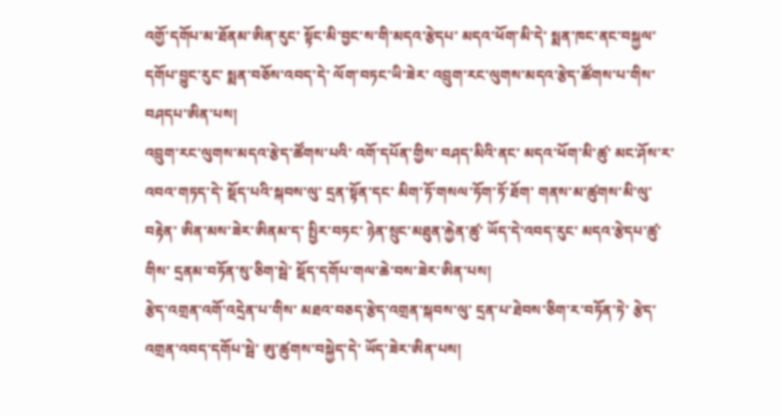འགྱོ་དགོཔ་མ་ཐོནམ་ཨིན་རུང་ སྟོང་མི་བྱང་ས་གི་མདའ་རྩེདཔ་ མདའ་ཕོག་མི་དེ་ སྨན་ཁང་ནང་བསྐྱལ་དགོཔ་བྱུང་རུང་ སྨན་བཅོས་འབད་དེ་ ལོག་བཏང་ཡི་ཟེར་ འབྲུག་རང་ལུགས་མདའ་རྩེད་ཚོགས་པ་གིས་ བཤདཔ་ཨིན་པས།
འབྲུག་རང་ལུགས་མདའ་རྩེད་ཚོགས་པའི་ འགོ་དཔོན་གྱིས་ བཤད་མིའི་ནང་ མདའ་ཕོག་མི་ཚུ་ མང་ཤོས་ར་ འབའ་གཏད་དེ་ སྡོད་པའི་སྐབས་ལུ་ དྲན་སྟོན་དང་ མིག་ཏོ་གསལ་ཏོག་ཏོ་ཐོག་ གནས་མ་ཚུགས་མི་ལུ་བརྟེན་ ཨིན་མས་ཟེར་ཨིནམ་ད་ སྤྱིར་བཏང་ ཉེན་སྲུང་མཐུན་རྐྱེན་ཚུ་ ཡོད་དེ་འབད་རུང་ མདའ་རྩེདཔ་ཚུ་གིས་ དྲནམ་བཏོན་སུ་ཅིག་སྦེ་ སྡོད་དགོཔ་གལ་ཆེ་བས་ཟེར་ཨིན་པས།
རྩེད་འགྲན་འགོ་འདྲེན་པ་གིས་ མཐའ་བཅད་རྩེད་འགྲན་སྐབས་ལུ་ དྲན་པ་ཐེབས་ཅིག་ར་བཏོན་ཏེ་ རྩེད་འགྲན་འབད་དགོཔ་སྦེ་ ཨུ་ཚུགས་བསྐྱེད་དེ་ ཡོད་ཟེར་ཨིན་པས།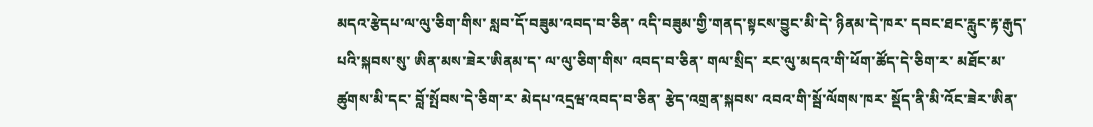མདའ་རྩེདཔ་ལ་ལུ་ཅིག་གིས་ སླབ་དོ་བཟུམ་འབད་བ་ཅིན་ འདི་བཟུམ་གྱི་གནད་སྟངས་བྱུང་མི་དེ་ ཉིནམ་དེ་ཁར་ དབང་ཐང་རླུང་རྟ་རྒུད་པའི་སྐབས་སུ་ ཨིན་མས་ཟེར་ཨིནམ་ད་ ལ་ལུ་ཅིག་གིས་ འབད་བ་ཅིན་ གལ་སྲིད་ རང་ལུ་མདའ་གི་ཕོག་ཚོད་དེ་ཅིག་ར་ མཐོང་མ་ཚུགས་མི་དང་ བློ་སྤོབས་དེ་ཅིག་ར་ མེདཔ་འདྲཝ་འབད་བ་ཅིན་ རྩེད་འགྲན་སྐབས་ འབའ་གི་སྦོ་ལོགས་ཁར་ སྡོད་ནི་མི་འོང་ཟེར་ཨིན་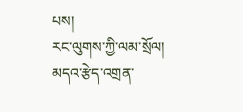པས།
རང་ལུགས་ཀྱི་ལམ་སྲོལ།
མདའ་རྩེད་འགྲན་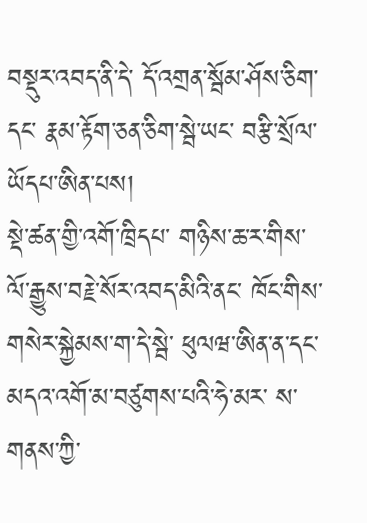བསྡུར་འབད་ནི་དེ་ དོ་འགྲན་སྦོམ་ཤོས་ཅིག་དང་ རྣམ་རྟོག་ཅན་ཅིག་སྦེ་ཡང་ བརྩི་སྲོལ་ཡོདཔ་ཨིན་པས།
སྡེ་ཚན་གྱི་འགོ་ཁྲིདཔ་ གཉིས་ཆ་ར་གིས་ ལོ་རྒྱུས་བརྗེ་སོར་འབད་མིའི་ནང་ ཁོང་གིས་ གསེར་སྐྱེམས་ག་དེ་སྦེ་ ཕུལཝ་ཨིན་ན་དང་ མདའ་འགོ་མ་བཙུགས་པའི་ཧེ་མར་ ས་གནས་ཀྱི་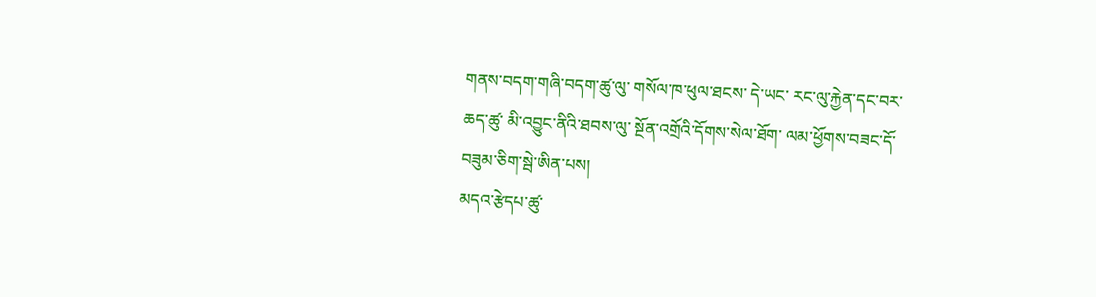གནས་བདག་གཞི་བདག་ཚུ་ལུ་ གསོལ་ཁ་ཕུལ་ཐངས་ དེ་ཡང་ རང་ལུ་རྐྱེན་དང་བར་ཆད་ཚུ་ མི་འབྱུང་ནིའི་ཐབས་ལུ་ སྔོན་འགྲོའི་དོགས་སེལ་ཐོག་ ལམ་ཕྱོགས་བཟང་དོ་བཟུམ་ཅིག་སྦེ་ཨིན་པས།
མདའ་རྩེདཔ་ཚུ་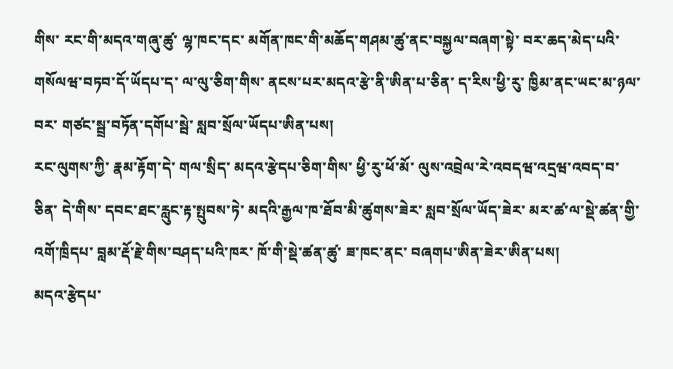གིས་ རང་གི་མདའ་གཞུ་ཚུ་ ལྷ་ཁང་དང་ མགོན་ཁང་གི་མཆོད་གཤམ་ཚུ་ནང་བསྐྱལ་བཞག་སྟེ་ བར་ཆད་མེད་པའི་གསོལཝ་བཏབ་དོ་ཡོདཔ་ད་ ལ་ལུ་ཅིག་གིས་ ནངས་པར་མདའ་རྩེ་ནི་ཨིན་པ་ཅིན་ ད་རིས་ཕྱི་རུ་ ཁྱིམ་ནང་ཡང་མ་ཉལ་བར་ གཙང་སྦྲ་བཏོན་དགོཔ་སྦེ་ སླབ་སྲོལ་ཡོདཔ་ཨིན་པས།
རང་ལུགས་ཀྱི་ རྣམ་རྟོག་དེ་ གལ་སྲིད་ མདའ་རྩེདཔ་ཅིག་གིས་ ཕྱི་རུ་ཕོ་མོ་ ལུས་འབྲེལ་རེ་འབདཝ་འདྲཝ་འབད་བ་ཅིན་ དེ་གིས་ དབང་ཐང་རླུང་རྟ་སྤུབས་ཏེ་ མདའི་རྒྱལ་ཁ་ཐོབ་མི་ཚུགས་ཟེར་ སླབ་སྲོལ་ཡོད་ཟེར་ མར་ཚ་ལ་སྡེ་ཚན་གྱི་འགོ་ཁྲིདཔ་ བླམ་རྡོ་རྗེ་གིས་བཤད་པའི་ཁར་ ཁོ་གི་སྡེ་ཚན་ཚུ་ ཟ་ཁང་ནང་ བཞགཔ་ཨིན་ཟེར་ཨིན་པས།
མདའ་རྩེདཔ་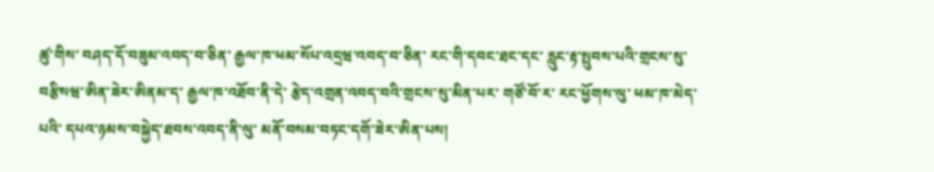ཚུ་གིས་ བཤད་དོ་བཟུམ་འབད་བ་ཅིན་ རྒྱལ་ཁ་ཕམ་སོཔ་འདྲཝ་འབད་བ་ཅིན་ རང་གི་དབང་ཐང་དང་ རླུང་རྟ་སྤུབས་པའི་གྲངས་སུ་ བརྩིསཝ་ཨིན་ཟེར་ཨིནམ་ད་ རྒྱལ་ཁ་འཐོབ་ནི་དེ་ རྩེད་འགྲན་འབད་བའི་གྲངས་སུ་མིན་པར་ གཙོ་བོ་ར་ རང་ཕྱོགས་ལུ་ ཕམ་ཁ་མེད་པའི་ དཔའ་ཉམས་བསྐྱེད་ཐབས་འབད་ནི་ལུ་ མནོ་བསམ་བཏང་དགོ་ཟེར་ཨིན་པས།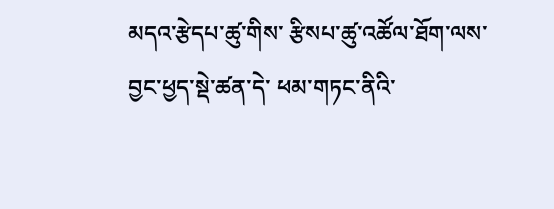མདའ་རྩེདཔ་ཚུ་གིས་ རྩིསཔ་ཚུ་འཚོལ་ཐོག་ལས་ བྱང་ཕྱད་སྡེ་ཚན་དེ་ ཕམ་གཏང་ནིའི་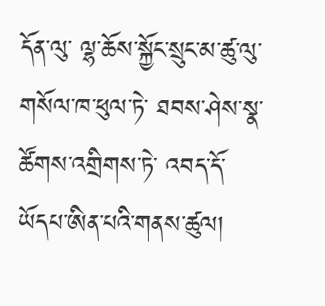དོན་ལུ་ ལྷ་ཆོས་སྐྱོང་སྲུང་མ་ཚུ་ལུ་ གསོལ་ཁ་ཕུལ་ཏེ་ ཐབས་ཤེས་སྣ་ཚོགས་འགྲིགས་ཏེ་ འབད་དོ་ཡོདཔ་ཨིན་པའི་གནས་ཚུལ།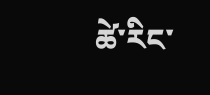ཚེ་རིང་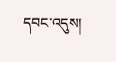དབང་འདུས།